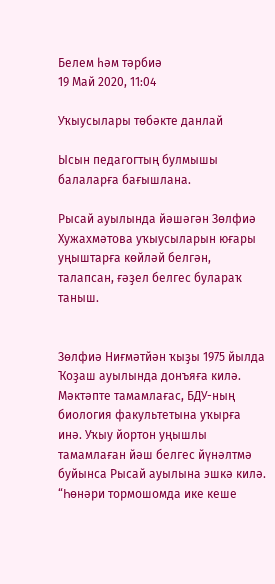Белем һәм тәрбиә
19 Май 2020, 11:04

Уҡыусылары төбәкте данлай

Ысын педагогтың булмышы балаларға бағышлана.

Рысай ауылында йәшәгән Зөлфиә Хужахмәтова уҡыусыларын юғары уңыштарға көйләй белгән, талапсан, ғәҙел белгес булараҡ таныш.


Зөлфиә Ниғмәтйән ҡыҙы 1975 йылда Ҡоҙаш ауылында донъяға килә. Мәктәпте тамамлағас, БДУ-ның биология факультетына уҡырға инә. Уҡыу йортон уңышлы тамамлаған йәш белгес йүнәлтмә буйынса Рысай ауылына эшкә килә. “Һөнәри тормошомда ике кеше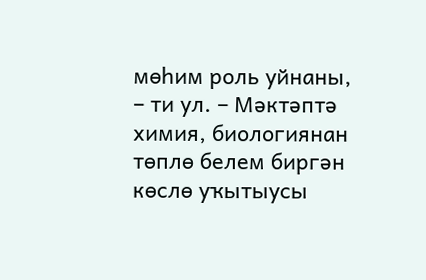мөһим роль уйнаны, – ти ул. – Мәктәптә химия, биологиянан төплө белем биргән көслө уҡытыусы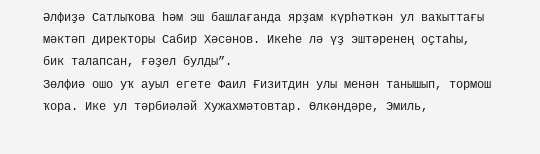Әлфиҙә Сатлыҡова һәм эш башлағанда ярҙам күрһәткән ул ваҡыттағы мәктәп директоры Сабир Хәсәнов. Икеһе лә үҙ эштәренең оҫтаһы, бик талапсан, ғәҙел булды”.
Зөлфиә ошо уҡ ауыл егете Фаил Ғизитдин улы менән танышып, тормош ҡора. Ике ул тәрбиәләй Хужахмәтовтар. Өлкәндәре, Эмиль,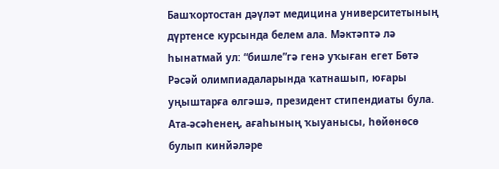Башҡортостан дәүләт медицина университетының дүртенсе курсында белем ала. Мәктәптә лә һынатмай ул: “бишле”гә генә уҡыған егет Бөтә Рәсәй олимпиадаларында ҡатнашып, юғары уңыштарға өлгәшә, президент стипендиаты була. Ата-әсәһенең, ағаһының ҡыуанысы, һөйөнөсө булып кинйәләре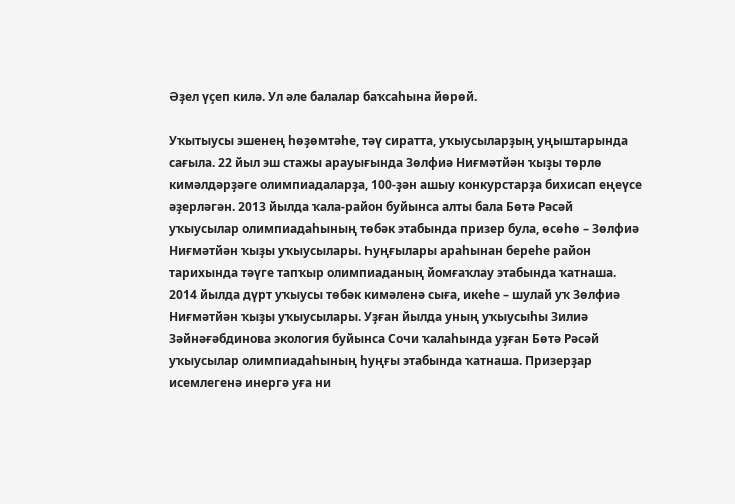Әҙел үҫеп килә. Ул әле балалар баҡсаһына йөрөй.

Уҡытыусы эшенең һөҙөмтәһе, тәү сиратта, уҡыусыларҙың уңыштарында сағыла. 22 йыл эш стажы арауығында Зөлфиә Ниғмәтйән ҡыҙы төрлө кимәлдәрҙәге олимпиадаларҙа, 100-ҙән ашыу конкурстарҙа бихисап еңеүсе әҙерләгән. 2013 йылда ҡала-район буйынса алты бала Бөтә Рәсәй уҡыусылар олимпиадаһының төбәк этабында призер була, өсөһө – Зөлфиә Ниғмәтйән ҡыҙы уҡыусылары. Һуңғылары араһынан береһе район тарихында тәүге тапҡыр олимпиаданың йомғаҡлау этабында ҡатнаша.
2014 йылда дүрт уҡыусы төбәк кимәленә сыға, икеһе – шулай уҡ Зөлфиә Ниғмәтйән ҡыҙы уҡыусылары. Уҙған йылда уның уҡыусыһы Зилиә Зәйнәғәбдинова экология буйынса Сочи ҡалаһында уҙған Бөтә Рәсәй уҡыусылар олимпиадаһының һуңғы этабында ҡатнаша. Призерҙар исемлегенә инергә уға ни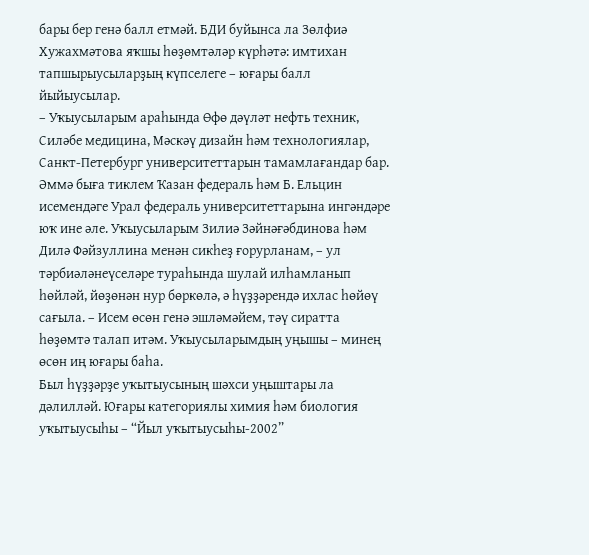бары бер генә балл етмәй. БДИ буйынса ла Зөлфиә Хужахмәтова яҡшы һөҙөмтәләр күрһәтә: имтихан тапшырыусыларҙың күпселеге – юғары балл йыйыусылар.
– Уҡыусыларым араһында Өфө дәүләт нефть техник, Силәбе медицина, Мәскәү дизайн һәм технологиялар, Санкт-Петербург университеттарын тамамлағандар бар. Әммә быға тиклем Ҡазан федераль һәм Б. Ельцин исемендәге Урал федераль университеттарына ингәндәре юҡ ине әле. Уҡыусыларым Зилиә Зәйнәғәбдинова һәм Дилә Фәйзуллина менән сикһеҙ ғорурланам, – ул тәрбиәләнеүселәре тураһында шулай илһамланып һөйләй, йөҙөнән нур бөркөлә, ә һүҙҙәрендә ихлас һөйөү сағыла. – Исем өсөн генә эшләмәйем, тәү сиратта һөҙөмтә талап итәм. Уҡыусыларымдың уңышы – минең өсөн иң юғары баһа.
Был һүҙҙәрҙе уҡытыусының шәхси уңыштары ла дәлилләй. Юғары категориялы химия һәм биология уҡытыусыһы – “Йыл уҡытыусыһы-2002”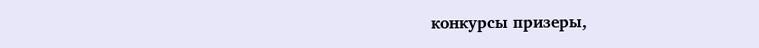конкурсы призеры,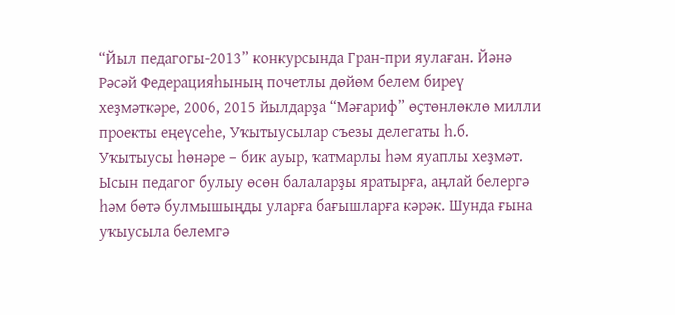“Йыл педагогы-2013” конкурсында Гран-при яулаған. Йәнә Рәсәй Федерацияһының почетлы дөйөм белем биреү хеҙмәткәре, 2006, 2015 йылдарҙа “Мәғариф” өҫтөнлөклө милли проекты еңеүсеһе, Уҡытыусылар съезы делегаты һ.б.
Уҡытыусы һөнәре – бик ауыр, ҡатмарлы һәм яуаплы хеҙмәт. Ысын педагог булыу өсөн балаларҙы яратырға, аңлай белергә һәм бөтә булмышыңды уларға бағышларға кәрәк. Шунда ғына уҡыусыла белемгә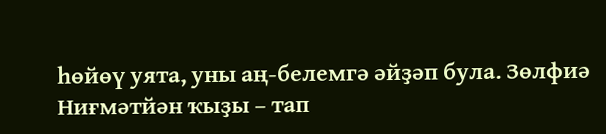һөйөү уята, уны аң-белемгә әйҙәп була. Зөлфиә Ниғмәтйән ҡыҙы – тап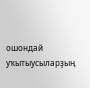ошондай уҡытыусыларҙың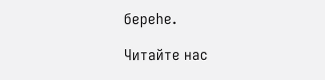береһе.

Читайте нас